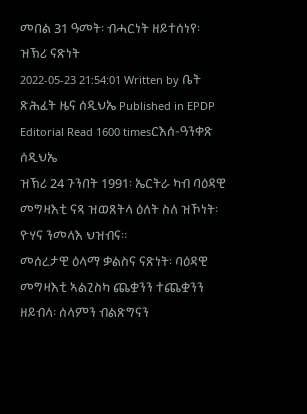መበል 31 ዓመት፡ ብሓርነት ዘይተሰነየ፡ ዝኽሪ ናጽነት
2022-05-23 21:54:01 Written by ቤት ጽሕፈት ዜና ሰዲህኤ Published in EPDP Editorial Read 1600 timesርእሰ-ዓንቀጽ ሰዲህኤ
ዝኽሪ 24 ጉንበት 1991፡ ኤርትራ ካብ ባዕዳዊ መግዛእቲ ናጻ ዝወጸትላ ዕለት ስለ ዝኾነት፡ ዮሃና ንመላእ ህዝብና።
መሰረታዊ ዕላማ ቃልስና ናጽነት፡ ባዕዳዊ መግዛእቲ ኣልጊስካ ጨቋንን ተጨቋንን ዘይብላ፡ ሰላምን ብልጽግናን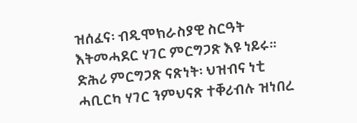ዝሰፈና፡ ብዲሞክራስያዊ ስርዓት እትመሓደር ሃገር ምርግጋጽ እዩ ነይሩ። ድሕሪ ምርግጋጽ ናጽነት፡ ህዝብና ነቲ ሓቢርካ ሃገር ንምህናጽ ተቐሪብሉ ዝነበረ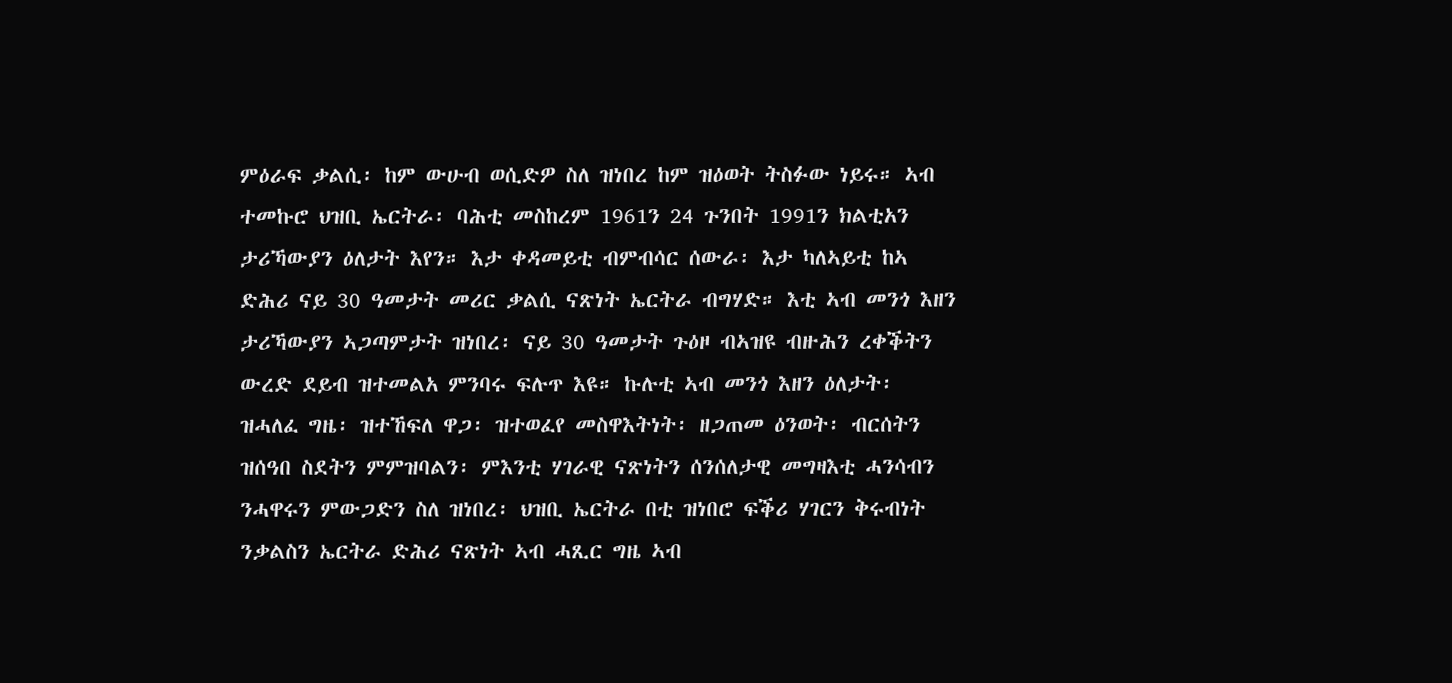ምዕራፍ ቃልሲ፡ ከም ውሁብ ወሲድዎ ስለ ዝነበረ ከም ዝዕወት ትስፉው ነይሩ። ኣብ ተመኩሮ ህዝቢ ኤርትራ፡ ባሕቲ መስከረም 1961ን 24 ጉንበት 1991ን ክልቲአን ታሪኻውያን ዕለታት እየን። እታ ቀዳመይቲ ብምብሳር ሰውራ፡ እታ ካለኣይቲ ከኣ ድሕሪ ናይ 30 ዓመታት መሪር ቃልሲ ናጽነት ኤርትራ ብግሃድ። እቲ ኣብ መንጎ እዘን ታሪኻውያን ኣጋጣምታት ዝነበረ፡ ናይ 30 ዓመታት ጉዕዞ ብኣዝዩ ብዙሕን ረቀቕትን ውረድ ደይብ ዝተመልአ ምንባሩ ፍሉጥ እዩ። ኩሉቲ ኣብ መንጎ እዘን ዕለታት፡ ዝሓለፈ ግዜ፡ ዝተኸፍለ ዋጋ፡ ዝተወፈየ መስዋእትነት፡ ዘጋጠመ ዕንወት፡ ብርሰትን ዝሰዓበ ስደትን ምምዝባልን፡ ምእንቲ ሃገራዊ ናጽነትን ሰንሰለታዊ መግዛእቲ ሓንሳብን ንሓዋሩን ምውጋድን ስለ ዝነበረ፡ ህዝቢ ኤርትራ በቲ ዝነበሮ ፍቕሪ ሃገርን ቅሩብነት ንቃልስን ኤርትራ ድሕሪ ናጽነት ኣብ ሓጺር ግዜ ኣብ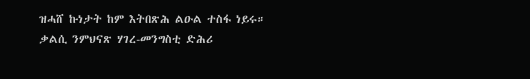ዝሓሸ ኩነታት ከም እትበጽሕ ልዑል ተስፋ ነይሩ።
ቃልሲ ንምህናጽ ሃገረ-መንግስቲ ድሕሪ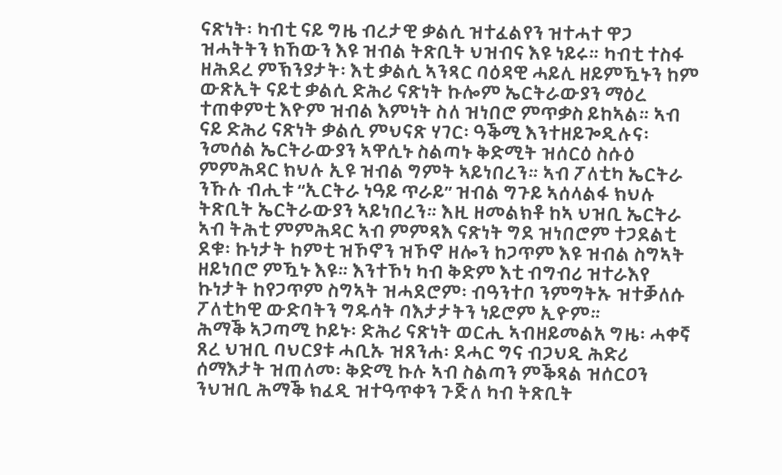ናጽነት፡ ካብቲ ናይ ግዜ ብረታዊ ቃልሲ ዝተፈልየን ዝተሓተ ዋጋ ዝሓትትን ክኸውን እዩ ዝብል ትጽቢት ህዝብና እዩ ነይሩ። ካብቲ ተስፋ ዘሕደረ ምኽንያታት፡ እቲ ቃልሲ ኣንጻር ባዕዳዊ ሓይሊ ዘይምዃኑን ከም ውጽኢት ናይቲ ቃልሲ ድሕሪ ናጽነት ኩሎም ኤርትራውያን ማዕረ ተጠቀምቲ እዮም ዝብል እምነት ስለ ዝነበሮ ምጥቃስ ይከኣል። ኣብ ናይ ድሕሪ ናጽነት ቃልሲ ምህናጽ ሃገር፡ ዓቕሚ እንተዘይጐዲሉና፡ ንመሰል ኤርትራውያን ኣዋሲኑ ስልጣኑ ቅድሚት ዝሰርዕ ስሱዕ ምምሕዳር ክህሉ ኢዩ ዝብል ግምት ኣይነበረን። ኣብ ፖለቲካ ኤርትራ ንኹሉ ብሒቱ “ኢርትራ ነዓይ ጥራይ” ዝብል ግጉይ ኣሰላልፋ ክህሉ ትጽቢት ኤርትራውያን ኣይነበረን። እዚ ዘመልክቶ ከኣ ህዝቢ ኤርትራ ኣብ ትሕቲ ምምሕዳር ኣብ ምምጻእ ናጽነት ግደ ዝነበሮም ተጋደልቲ ደቁ፡ ኩነታት ከምቲ ዝኾኖን ዝኾኖ ዘሎን ከጋጥም እዩ ዝብል ስግኣት ዘይነበሮ ምዃኑ እዩ። እንተኾነ ካብ ቅድም እቲ ብግብሪ ዝተራእየ ኩነታት ከየጋጥም ስግኣት ዝሓደሮም፡ ብዓንተቦ ንምግትኡ ዝተቓለሱ ፖለቲካዊ ውድባትን ግዱሳት ባእታታትን ነይሮም ኢዮም።
ሕማቕ ኣጋጣሚ ኮይኑ፡ ድሕሪ ናጽነት ወርሒ ኣብዘይመልአ ግዜ፡ ሓቀኛ ጸረ ህዝቢ ባህርያቱ ሓቢኡ ዝጸንሐ፡ ደሓር ግና ብጋህዲ ሕድሪ ሰማእታት ዝጠለመ፡ ቅድሚ ኩሉ ኣብ ስልጣን ምቕጻል ዝሰርዐን ንህዝቢ ሕማቕ ክፈዲ ዝተዓጥቀን ጉጅለ ካብ ትጽቢት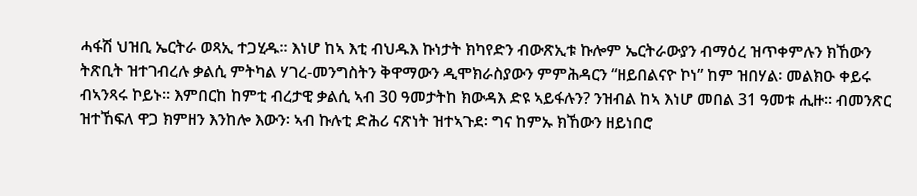ሓፋሽ ህዝቢ ኤርትራ ወጻኢ ተጋሂዱ። እነሆ ከኣ እቲ ብህዱእ ኩነታት ክካየድን ብውጽኢቱ ኩሎም ኤርትራውያን ብማዕረ ዝጥቀምሉን ክኸውን ትጽቢት ዝተገብረሉ ቃልሲ ምትካል ሃገረ-መንግስትን ቅዋማውን ዲሞክራስያውን ምምሕዳርን “ዘይበልናዮ ኮነ” ከም ዝበሃል፡ መልክዑ ቀይሩ ብኣንጻሩ ኮይኑ። እምበርከ ከምቲ ብረታዊ ቃልሲ ኣብ 30 ዓመታትከ ክውዳእ ድዩ ኣይፋሉን? ንዝብል ከኣ እነሆ መበል 31 ዓመቱ ሒዙ። ብመንጽር ዝተኸፍለ ዋጋ ክምዘን እንከሎ እውን፡ ኣብ ኩሉቲ ድሕሪ ናጽነት ዝተኣጉደ፡ ግና ከምኡ ክኸውን ዘይነበሮ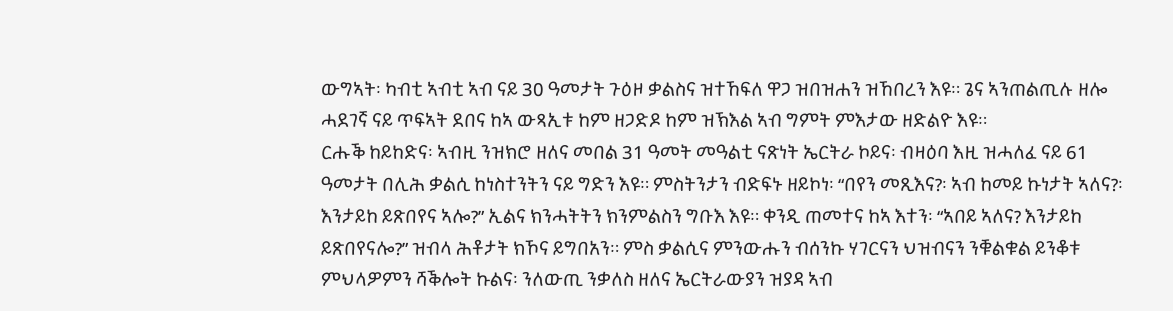ውግኣት፡ ካብቲ ኣብቲ ኣብ ናይ 30 ዓመታት ጉዕዞ ቃልስና ዝተኸፍለ ዋጋ ዝበዝሐን ዝኸበረን እዩ። ጌና ኣንጠልጢሉ ዘሎ ሓደገኛ ናይ ጥፍኣት ደበና ከኣ ውጻኢቱ ከም ዘጋድዶ ከም ዝኽእል ኣብ ግምት ምእታው ዘድልዮ እዩ።
ርሑቕ ከይከድና፡ ኣብዚ ንዝክሮ ዘለና መበል 31 ዓመት መዓልቲ ናጽነት ኤርትራ ኮይና፡ ብዛዕባ እዚ ዝሓለፈ ናይ 61 ዓመታት በሊሕ ቃልሲ ከነስተንትን ናይ ግድን እዩ። ምስትንታን ብድፍኑ ዘይኮነ፡ “በየን መጺእና?፡ ኣብ ከመይ ኩነታት ኣለና?፡ እንታይከ ይጽበየና ኣሎ?” ኢልና ክንሓትትን ክንምልስን ግቡእ እዩ። ቀንዲ ጠመተና ከኣ እተን፡ “ኣበይ ኣለና? እንታይከ ይጽበየናሎ?” ዝብላ ሕቶታት ክኾና ይግበአን። ምስ ቃልሲና ምንውሑን ብሰንኩ ሃገርናን ህዝብናን ንቑልቁል ይንቆቱ ምህላዎምን ሻቕሎት ኩልና፡ ንለውጢ ንቃለስ ዘለና ኤርትራውያን ዝያዳ ኣብ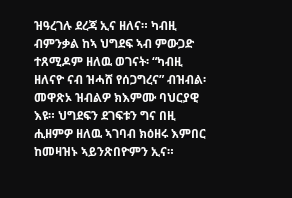ዝዓረገሉ ደረጃ ኢና ዘለና። ካብዚ ብምንቃል ከኣ ህግደፍ ኣብ ምውጋድ ተጸሚዶም ዘለዉ ወገናት፡ “ካብዚ ዘለናዮ ናብ ዝሓሸ የሰጋግረና” ብዝብል፡ መዋጽኦ ዝብልዎ ክእምሙ ባህርያዊ እዩ። ህግደፍን ደገፍቱን ግና በዚ ሒዘምዎ ዘለዉ ኣገባብ ክዕዘሩ እምበር ከመዛዝኑ ኣይንጽበዮምን ኢና።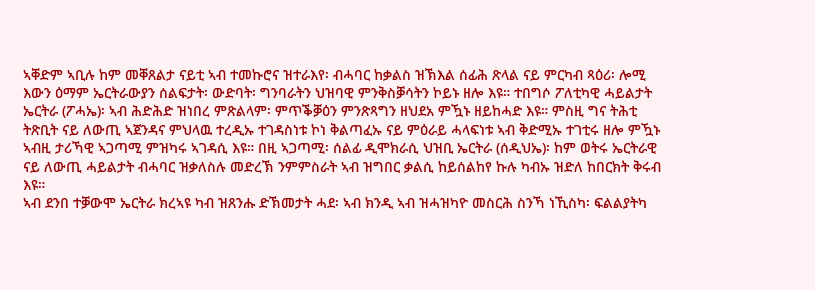ኣቐድም ኣቢሉ ከም መቐጸልታ ናይቲ ኣብ ተመኩሮና ዝተራእየ፡ ብሓባር ከቃልስ ዝኽእል ሰፊሕ ጽላል ናይ ምርካብ ጻዕሪ፡ ሎሚ እውን ዕማም ኤርትራውያን ሰልፍታት፡ ውድባት፡ ግንባራትን ህዝባዊ ምንቅስቓሳትን ኮይኑ ዘሎ እዩ። ተበግሶ ፖለቲካዊ ሓይልታት ኤርትራ (ፖሓኤ)፡ ኣብ ሕድሕድ ዝነበረ ምጽልላም፡ ምጥቕቓዕን ምንጽጻግን ዘህደአ ምዃኑ ዘይከሓድ እዩ። ምስዚ ግና ትሕቲ ትጽቢት ናይ ለውጢ ኣጀንዳና ምህላዉ ተረዲኡ ተገዳስነቱ ኮነ ቅልጣፈኡ ናይ ምዕራይ ሓላፍነቱ ኣብ ቅድሚኡ ተገቲሩ ዘሎ ምዃኑ ኣብዚ ታሪኻዊ ኣጋጣሚ ምዝካሩ ኣገዳሲ እዩ። በዚ ኣጋጣሚ፡ ሰልፊ ዲሞክራሲ ህዝቢ ኤርትራ (ሰዲህኤ)፡ ከም ወትሩ ኤርትራዊ ናይ ለውጢ ሓይልታት ብሓባር ዝቃለስሉ መድረኽ ንምምስራት ኣብ ዝግበር ቃልሲ ከይሰልከየ ኩሉ ካብኡ ዝድለ ከበርክት ቅሩብ እዩ።
ኣብ ደንበ ተቓውሞ ኤርትራ ክረኣዩ ካብ ዝጸንሑ ድኽመታት ሓደ፡ ኣብ ክንዲ ኣብ ዝሓዝካዮ መስርሕ ስንኻ ነኺስካ፡ ፍልልያትካ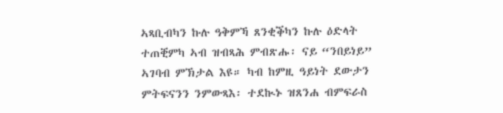ኣጻቢብካን ኩሉ ዓቅምኻ ጸንቂቕካን ኩሉ ዕድላት ተጠቒምካ ኣብ ዝብጻሕ ምብጽሑ፡ ናይ “ንበይነይ” ኣገባብ ምኽታል እዩ። ካብ ከምዚ ዓይነት ደውታን ምትፍናንን ንምውጻእ፡ ተደኲኑ ዝጸንሐ ብምፍራስ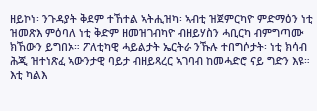ዘይኮነ፡ ንጉዳያት ቅደም ተኸተል ኣትሒዝካ፡ ኣብቲ ዝጀምርካዮ ምድማዕን ነቲ ዝመጽእ ምዕባለ ነቲ ቅድም ዘመዝገብካዮ ብዘይሃስን ሓቢርካ ብምግጣሙ ክኸውን ይግበኦ። ፖለቲካዊ ሓይልታት ኤርትራ ንኹሉ ተበግሶታት፡ ነቲ ክሳብ ሕጂ ዝተነጽፈ ኣውንታዊ ባይታ ብዘይጻረር ኣገባብ ከመሓድሮ ናይ ግድን እዩ።
እቲ ካልእ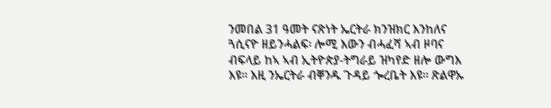ንመበል 31 ዓመት ናጽነት ኤርትራ ክንዝክር እንከለና ጓሲናዮ ዘይንሓልፍ፡ ሎሚ እውን ብሓፈሻ ኣብ ዞባና ብፍላይ ከኣ ኣብ ኢትዮጵያ-ትግራይ ዝካየድ ዘሎ ውግእ እዩ። እዚ ንኤርትራ ብቐንዱ ጉዳይ ጐረቤት እዩ። ጽልዋኡ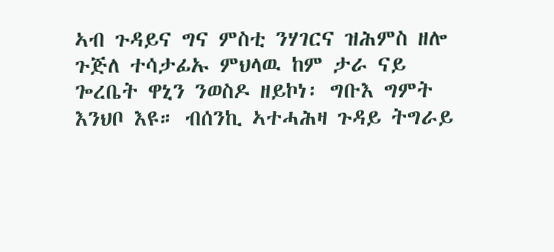ኣብ ጉዳይና ግና ምስቲ ንሃገርና ዝሕምስ ዘሎ ጉጅለ ተሳታፊኡ ምህላዉ ከም ታራ ናይ ጐረቤት ዋኒን ንወስዶ ዘይኮነ፡ ግቡእ ግምት እንህቦ እዩ። ብሰንኪ ኣተሓሕዛ ጉዳይ ትግራይ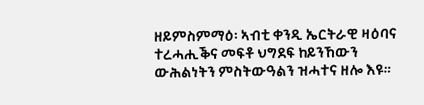ዘይምስምማዕ፡ ኣብቲ ቀንዲ ኤርትራዊ ዛዕባና ተረሓሒቕና መፍቶ ህግደፍ ከይንኸውን ውሕልነትን ምስትውዓልን ዝሓተና ዘሎ እዩ።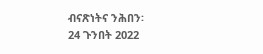ብናጽነትና ንሕበን፡
24 ጉንበት 2022